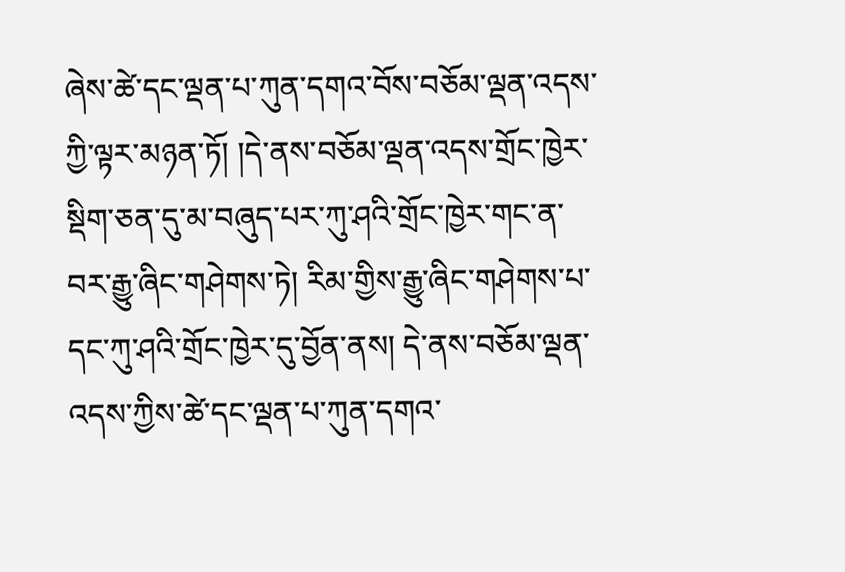ཞེས་ཚེ་དང་ལྡན་པ་ཀུན་དགའ་བོས་བཅོམ་ལྡན་འདས་ཀྱི་ལྟར་མཉན་ཏོ། །དེ་ནས་བཅོམ་ལྡན་འདས་གྲོང་ཁྱེར་སྡིག་ཅན་དུ་མ་བཞུད་པར་ཀུ་ཤའི་གྲོང་ཁྱེར་གང་ན་བར་རྒྱུ་ཞིང་གཤེགས་ཏེ། རིམ་གྱིས་རྒྱུ་ཞིང་གཤེགས་པ་དང་ཀུ་ཤའི་གྲོང་ཁྱེར་དུ་བྱོན་ནས། དེ་ནས་བཅོམ་ལྡན་འདས་ཀྱིས་ཚེ་དང་ལྡན་པ་ཀུན་དགའ་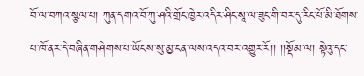བོ་ལ་བཀའ་སྩལ་པ། ཀུན་དགའ་བོ་ཀུ་ཤའི་གྲོང་ཁྱེར་འདིར་ཤིང་སཱ་ལ་ཟུང་གི་བར་དུ་རིང་པོ་མི་ཐོགས་པ་ཁོ་ནར་དེ་བཞིན་གཤེགས་པ་ཡོངས་སུ་མྱ་ངན་ལས་འདའ་བར་འགྱུར་རོ།། །།སྡོམ་ལ། སྟེའུ་དང་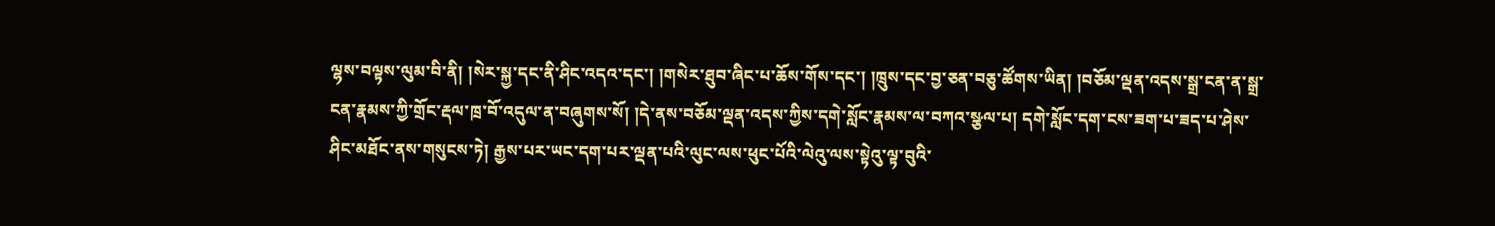ལྷས་བལྟས་ལུམ་བི་ནི། །སེར་སྐྱ་དང་ནི་ཤིང་འདའ་དང་། །གསེར་ཐུབ་ཞིང་པ་ཆོས་གོས་དང་། །ཁྲུས་དང་བྱ་ཅན་བཅུ་ཚོགས་ཡིན། །བཅོམ་ལྡན་འདས་སྒྲ་ངན་ན་སྒྲ་ངན་རྣམས་ཀྱི་གྲོང་རྡལ་ཁྲ་བོ་འདུལ་ན་བཞུགས་སོ། །དེ་ནས་བཅོམ་ལྡན་འདས་ཀྱིས་དགེ་སློང་རྣམས་ལ་བཀའ་སྩལ་པ། དགེ་སློང་དག་ངས་ཟག་པ་ཟད་པ་ཤེས་ཤིང་མཐོང་ནས་གསུངས་ཏེ། རྒྱས་པར་ཡང་དག་པར་ལྡན་པའི་ལུང་ལས་ཕུང་པོའི་ལེའུ་ལས་སྟེའུ་ལྟ་བུའི་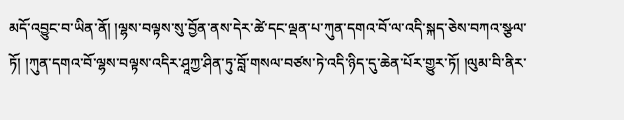མདོ་འབྱུང་བ་ཡིན་ནོ། །ལྷས་བལྟས་སུ་བྱོན་ནས་དེར་ཚེ་དང་ལྡན་པ་ཀུན་དགའ་བོ་ལ་འདི་སྐད་ཅེས་བཀའ་སྩལ་ཏོ། །ཀུན་དགའ་བོ་ལྷས་བལྟས་འདིར་ཤཱཀྱ་ཤིན་ཏུ་བློ་གསལ་བཙས་ཏེ་འདི་ཉིད་དུ་ཆེན་པོར་གྱུར་ཏོ། །ལུམ་བི་ནིར་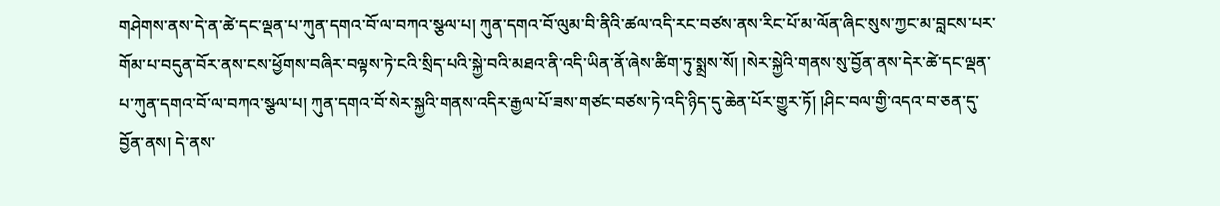གཤེགས་ནས་དེ་ན་ཚེ་དང་ལྡན་པ་ཀུན་དགའ་བོ་ལ་བཀའ་སྩལ་པ། ཀུན་དགའ་བོ་ལུམ་བི་ནིའི་ཚལ་འདི་རང་བཙས་ནས་རིང་པོ་མ་ལོན་ཞིང་སུས་ཀྱང་མ་བླངས་པར་གོམ་པ་བདུན་བོར་ནས་ངས་ཕྱོགས་བཞིར་བལྟས་ཏེ་ངའི་སྲིད་པའི་སྐྱེ་བའི་མཐའ་ནི་འདི་ཡིན་ནོ་ཞེས་ཚིག་ཏུ་སྨྲས་སོ། །སེར་སྐྱེའི་གནས་སུ་བྱོན་ནས་དེར་ཚེ་དང་ལྡན་པ་ཀུན་དགའ་བོ་ལ་བཀའ་སྩལ་པ། ཀུན་དགའ་བོ་སེར་སྐྱའི་གནས་འདིར་རྒྱལ་པོ་ཟས་གཙང་བཙས་ཏེ་འདི་ཉིད་དུ་ཆེན་པོར་གྱུར་ཏོ། །ཤིང་བལ་གྱི་འདའ་བ་ཅན་དུ་བྱོན་ནས། དེ་ནས་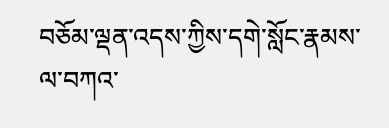བཅོམ་ལྡན་འདས་ཀྱིས་དགེ་སློང་རྣམས་ལ་བཀའ་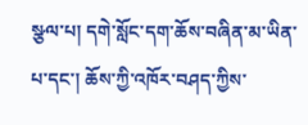སྩལ་པ། དགེ་སློང་དག་ཆོས་བཞིན་མ་ཡིན་པ་དང་། ཆོས་ཀྱི་འཁོར་བཤད་ཀྱིས་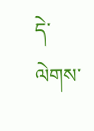དེ་ལེགས་